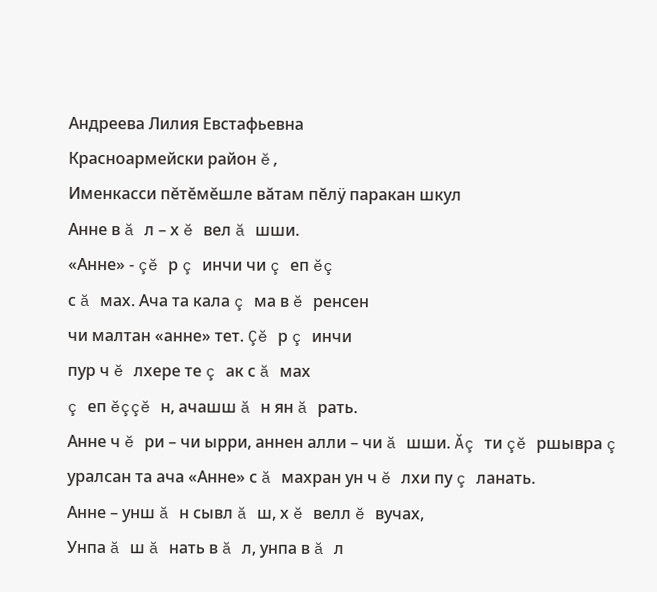Андреева Лилия Евстафьевна
Красноармейски район ĕ,
Именкасси пĕтĕмĕшле вăтам пĕлÿ паракан шкул
Анне в ă л – х ĕ вел ă шши.
«Анне» - çĕ р ç инчи чи ç еп ĕç
с ă мах. Ача та кала ç ма в ĕ ренсен
чи малтан «анне» тет. Çĕ р ç инчи
пур ч ĕ лхере те ç ак с ă мах
ç еп ĕççĕ н, ачашш ă н ян ă рать.
Анне ч ĕ ри – чи ырри, аннен алли – чи ă шши. Ăç ти çĕ ршывра ç уралсан та ача «Анне» с ă махран ун ч ĕ лхи пу ç ланать.
Анне – унш ă н сывл ă ш, х ĕ велл ĕ вучах,
Унпа ă ш ă нать в ă л, унпа в ă л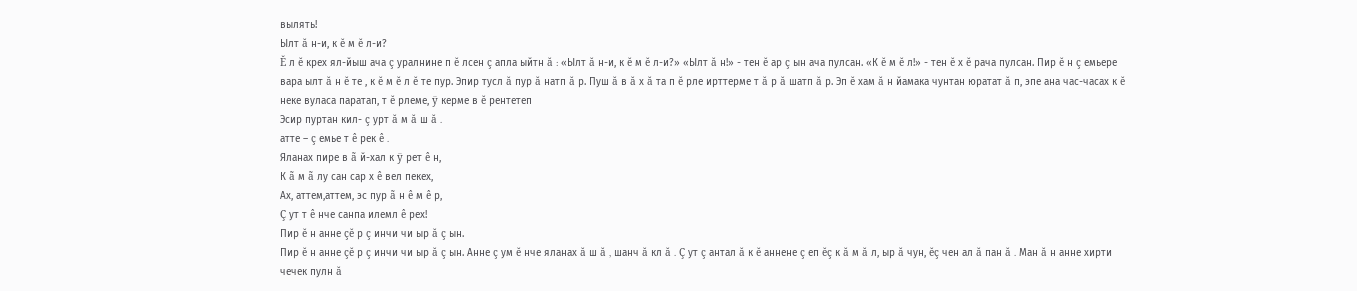вылять!
Ылт ă н-и, к ĕ м ĕ л-и?
Ĕ л ĕ крех ял-йыш ача ç уралнине п ĕ лсен ç апла ыйтн ă : «Ылт ă н-и, к ĕ м ĕ л-и?» «Ылт ă н!» - тен ĕ ар ç ын ача пулсан. «К ĕ м ĕ л!» - тен ĕ х ĕ рача пулсан. Пир ĕ н ç емьере вара ылт ă н ĕ те , к ĕ м ĕ л ĕ те пур. Эпир тусл ă пур ă натп ă р. Пуш ă в ă х ă та п ĕ рле ирттерме т ă р ă шатп ă р. Эп ĕ хам ă н йамака чунтан юратат ă п, эпе ана час-часах к ĕ неке вуласа паратап, т ĕ рлеме, ÿ керме в ĕ рентетеп
Эсир пуртан кил- ç урт ă м ă ш ă .
атте – ç емье т ê рек ê .
Яланах пире в ã й-хал к ÿ рет ê н,
К ã м ã лу сан сар х ê вел пекех,
Ах, аттем,аттем, эс пур ã н ê м ê р,
Ç ут т ê нче санпа илемл ê рех!
Пир ĕ н анне çĕ р ç инчи чи ыр ă ç ын.
Пир ĕ н анне çĕ р ç инчи чи ыр ă ç ын. Анне ç ум ĕ нче яланах ă ш ă , шанч ă кл ă . Ç ут ç антал ă к ĕ аннене ç еп ĕç к ă м ă л, ыр ă чун, ĕç чен ал ă пан ă . Ман ă н анне хирти чечек пулн ă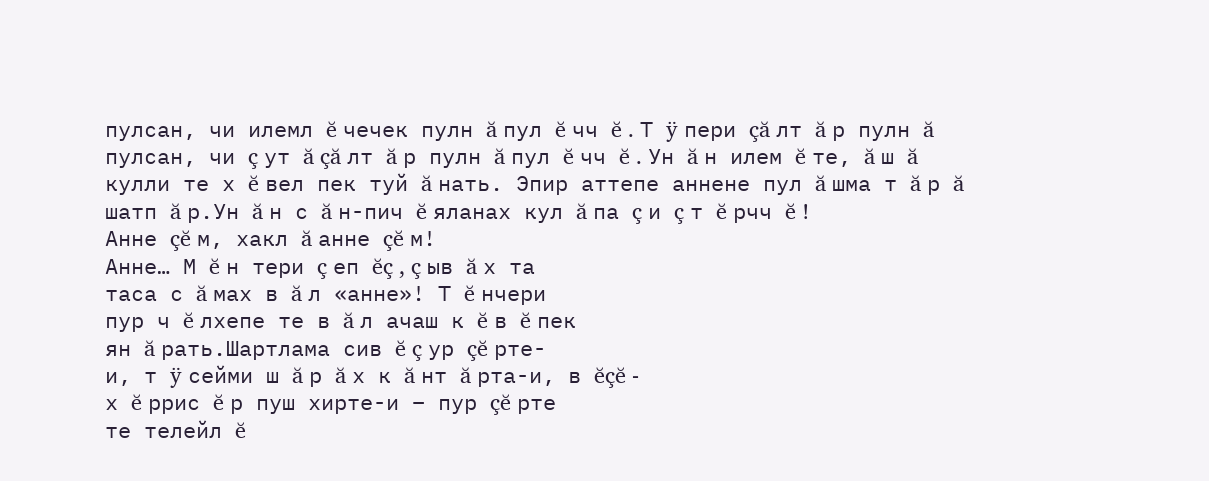пулсан, чи илемл ĕ чечек пулн ă пул ĕ чч ĕ . Т ÿ пери çă лт ă р пулн ă пулсан, чи ç ут ă çă лт ă р пулн ă пул ĕ чч ĕ . Ун ă н илем ĕ те, ă ш ă кулли те х ĕ вел пек туй ă нать. Эпир аттепе аннене пул ă шма т ă р ă шатп ă р.Ун ă н с ă н-пич ĕ яланах кул ă па ç и ç т ĕ рчч ĕ !
Анне çĕ м, хакл ă анне çĕ м!
Анне… М ĕ н тери ç еп ĕç , ç ыв ă х та
таса с ă мах в ă л «анне»! Т ĕ нчери
пур ч ĕ лхепе те в ă л ачаш к ĕ в ĕ пек
ян ă рать.Шартлама сив ĕ ç ур çĕ рте-
и, т ÿ сейми ш ă р ă х к ă нт ă рта-и, в ĕçĕ -
х ĕ ррис ĕ р пуш хирте-и – пур çĕ рте
те телейл ĕ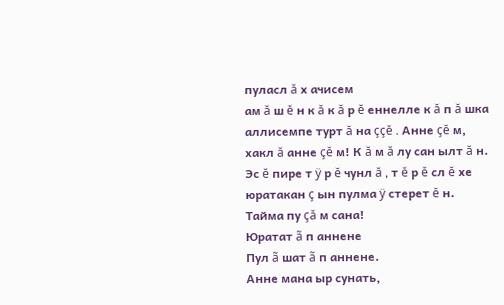пуласл ă х ачисем
ам ă ш ĕ н к ă к ă р ĕ еннелле к ă п ă шка
аллисемпе турт ă на ççĕ . Анне çĕ м,
хакл ă анне çĕ м! К ă м ă лу сан ылт ă н.
Эс ĕ пире т ÿ р ĕ чунл ă , т ĕ р ĕ сл ĕ хе
юратакан ç ын пулма ÿ стерет ĕ н.
Тайма пу çă м сана!
Юратат ã п аннене
Пул ã шат ã п аннене.
Анне мана ыр сунать,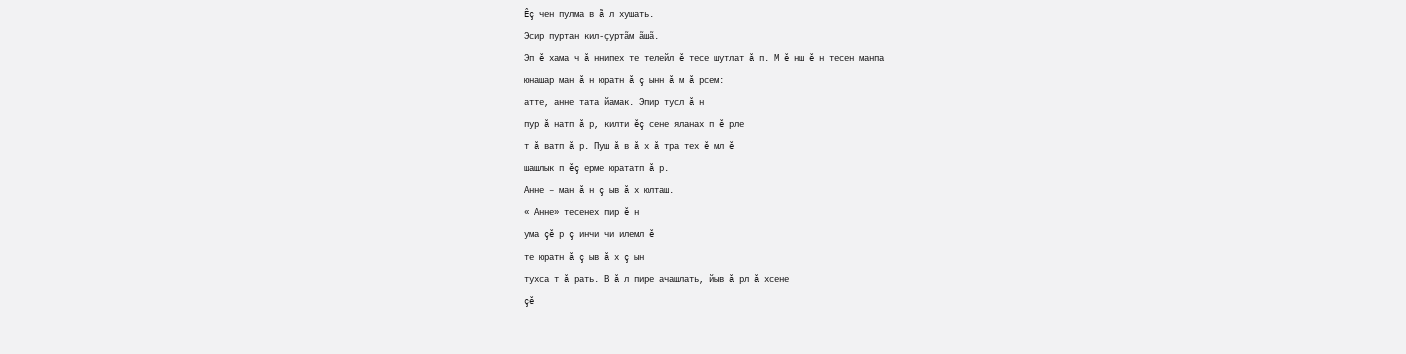Êç чен пулма в ã л хушать.
Эсир пуртан кил-çуртãм ãшã.
Эп ĕ хама ч ă ннипех те телейл ĕ тесе шутлат ă п. М ĕ нш ĕ н тесен манпа
юнашар ман ă н юратн ă ç ынн ă м ă рсем:
атте, анне тата йамак. Эпир тусл ă н
пур ă натп ă р, килти ĕç сене яланах п ĕ рле
т ă ватп ă р. Пуш ă в ă х ă тра тех ĕ мл ĕ
шашлык п ĕç ерме юрататп ă р.
Анне – ман ă н ç ыв ă х юлташ.
« Анне» тесенех пир ĕ н
ума çĕ р ç инчи чи илемл ĕ
те юратн ă ç ыв ă х ç ын
тухса т ă рать. В ă л пире ачашлать, йыв ă рл ă хсене
çĕ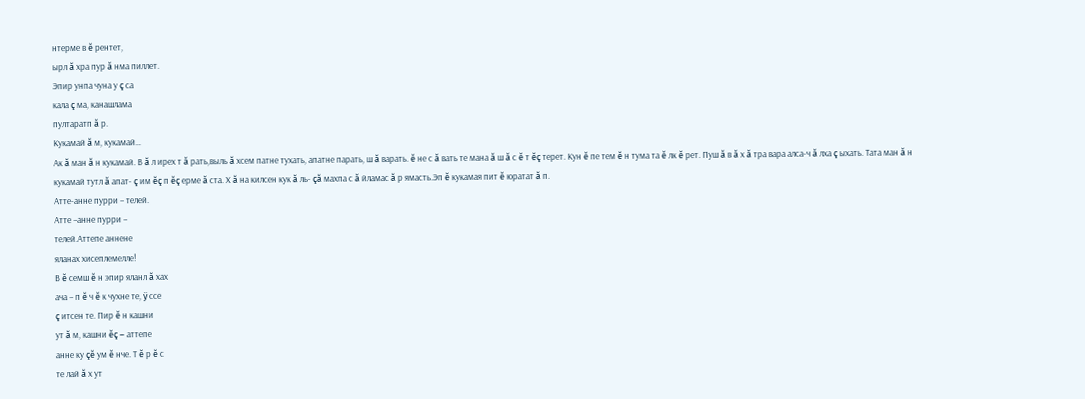нтерме в ĕ рентет,
ырл ă хра пур ă нма пиллет.
Эпир унпа чуна у ç са
кала ç ма, канашлама
пултаратп ă р.
Кукамай ă м, кукамай…
Ак ă ман ă н кукамай. В ă л ирех т ă рать,выль ă хсем патне тухать, апатне парать, ш ă варать. ĕ не с ă вать те мана ă ш ă с ĕ т ĕç терет. Кун ĕ пе тем ĕ н тума та ĕ лк ĕ рет. Пуш ă в ă х ă тра вара алса-ч ă лха ç ыхать. Тата ман ă н кукамай тутл ă апат- ç им ĕç п ĕç ерме ă ста. Х ă на килсен кук ă ль- çă махпа с ă йламас ă р ямасть.Эп ĕ кукамая пит ĕ юратат ă п.
Атте-анне пурри – телей.
Атте –анне пурри –
телей.Аттепе аннене
яланах хисеплемелле!
В ĕ семш ĕ н эпир яланл ă хах
ача – п ĕ ч ĕ к чухне те, ÿ ссе
ç итсен те. Пир ĕ н кашни
ут ă м, кашни ĕç – аттепе
анне ку çĕ ум ĕ нче. Т ĕ р ĕ с
те лай ă х ут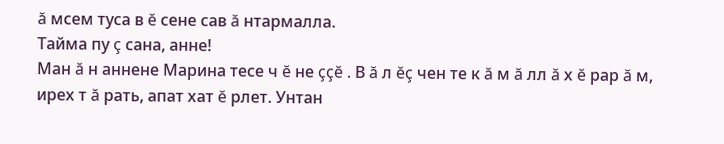ă мсем туса в ĕ сене сав ă нтармалла.
Тайма пу ç сана, анне!
Ман ă н аннене Марина тесе ч ĕ не ççĕ . В ă л ĕç чен те к ă м ă лл ă х ĕ рар ă м, ирех т ă рать, апат хат ĕ рлет. Унтан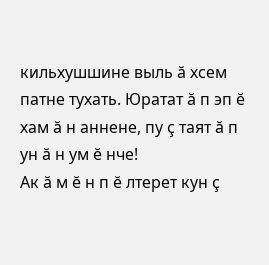кильхушшине выль ă хсем патне тухать. Юратат ă п эп ĕ хам ă н аннене, пу ç таят ă п ун ă н ум ĕ нче!
Ак ă м ĕ н п ĕ лтерет кун ç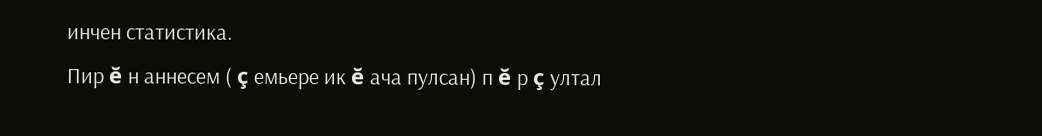инчен статистика.
Пир ĕ н аннесем ( ç емьере ик ĕ ача пулсан) п ĕ р ç ултал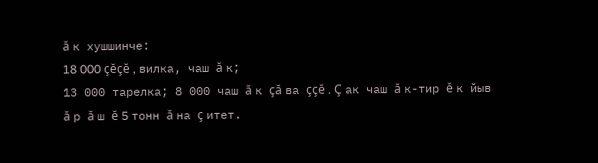ă к хушшинче:
18 000 çĕçĕ , вилка, чаш ă к;
13 000 тарелка; 8 000 чаш ă к çă ва ççĕ . Ç ак чаш ă к-тир ĕ к йыв ă р ă ш ĕ 5 тонн ă на ç итет.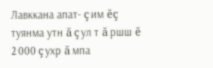Лавккана апат- ç им ĕç туянма утн ă ç ул т ă ршш ĕ 2 000 ç ухр ă мпа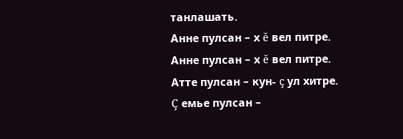танлашать.
Анне пулсан – х ĕ вел питре.
Анне пулсан – х ĕ вел питре.
Атте пулсан – кун- ç ул хитре.
Ç емье пулсан –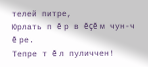телей питре,
Юрлать п ĕ р в ĕçĕ м чун-ч ĕ ре.
Тепре т ĕ л пуличчен!